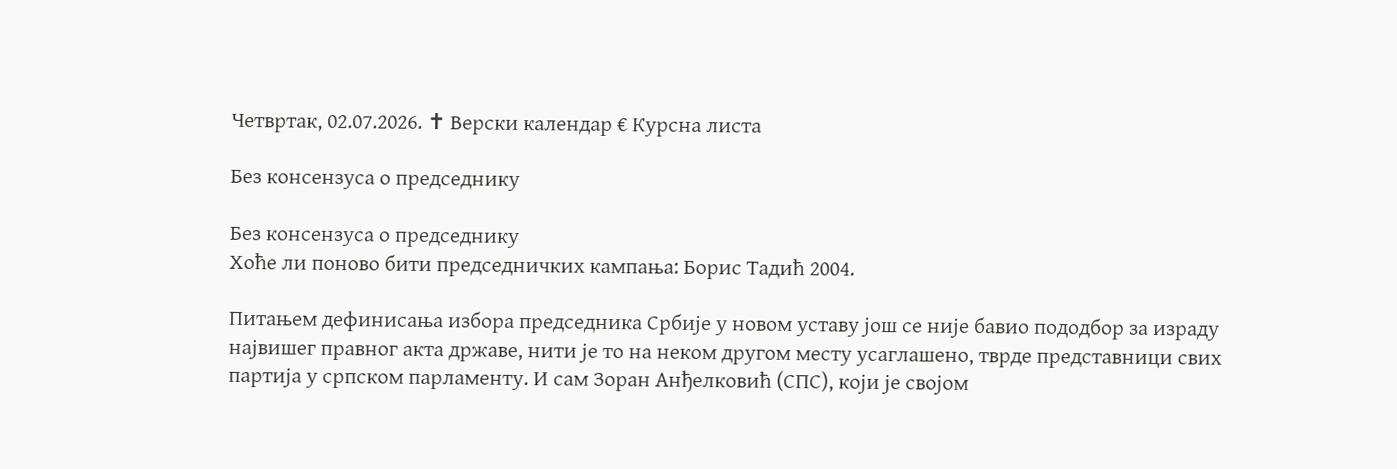Четвртак, 02.07.2026. ✝ Верски календар € Курсна листа

Без консензуса о председнику

Без консензуса о председнику
Хоће ли поново бити председничких кампања: Борис Тадић 2004.

Питањем дефинисања избора председника Србије у новом уставу још се није бавио пододбор за израду највишег правног акта државе, нити је то на неком другом месту усаглашено, тврде представници свих партија у српском парламенту. И сам Зоран Анђелковић (СПС), који је својом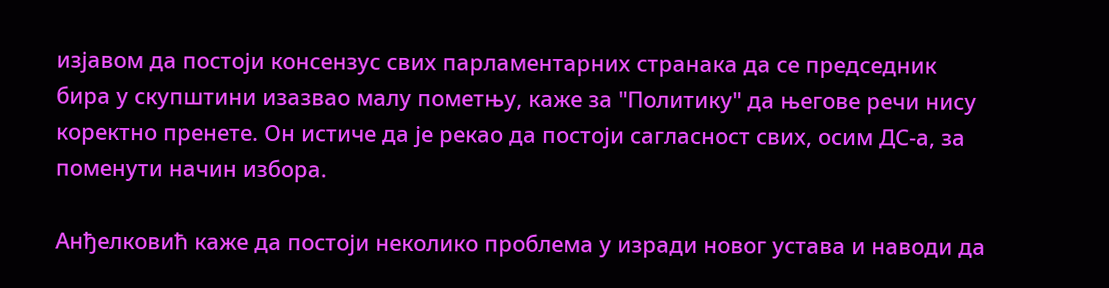изјавом да постоји консензус свих парламентарних странака да се председник бира у скупштини изазвао малу пометњу, каже за "Политику" да његове речи нису коректно пренете. Он истиче да је рекао да постоји сагласност свих, осим ДС-а, за поменути начин избора.

Анђелковић каже да постоји неколико проблема у изради новог устава и наводи да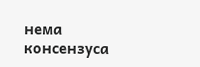нема консензуса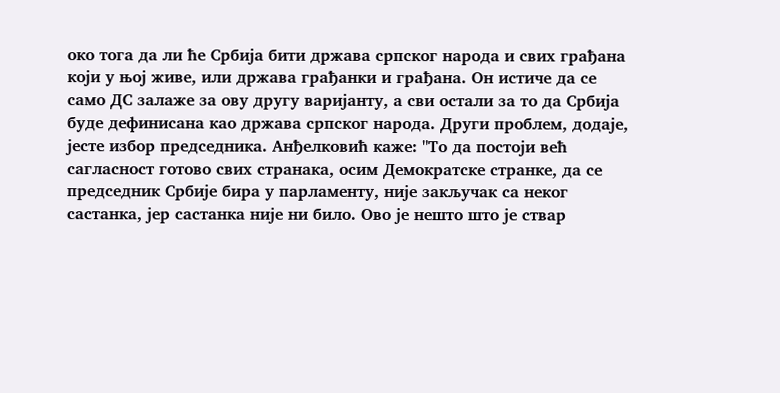око тога да ли ће Србија бити држава српског народа и свих грађана који у њој живе, или држава грађанки и грађана. Он истиче да се само ДС залаже за ову другу варијанту, а сви остали за то да Србија буде дефинисана као држава српског народа. Други проблем, додаје, јесте избор председника. Анђелковић каже: "То да постоји већ сагласност готово свих странака, осим Демократске странке, да се председник Србије бира у парламенту, није закључак са неког састанка, јер састанка није ни било. Ово је нешто што је ствар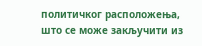политичког расположења, што се може закључити из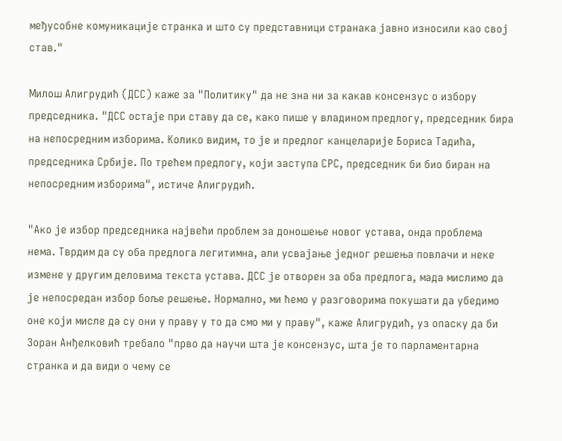међусобне комуникације странка и што су представници странака јавно износили као свој став."

Милош Алигрудић (ДСС) каже за "Политику" да не зна ни за какав консензус о избору председника. "ДСС остаје при ставу да се, како пише у владином предлогу, председник бира на непосредним изборима. Колико видим, то је и предлог канцеларије Бориса Тадића, председника Србије. По трећем предлогу, који заступа СРС, председник би био биран на непосредним изборима", истиче Алигрудић.

"Ако је избор председника највећи проблем за доношење новог устава, онда проблема нема. Тврдим да су оба предлога легитимна, али усвајање једног решења повлачи и неке измене у другим деловима текста устава. ДСС је отворен за оба предлога, мада мислимо да је непосредан избор боље решење. Нормално, ми ћемо у разговорима покушати да убедимо оне који мисле да су они у праву у то да смо ми у праву", каже Алигрудић, уз опаску да би Зоран Анђелковић требало "прво да научи шта је консензус, шта је то парламентарна странка и да види о чему се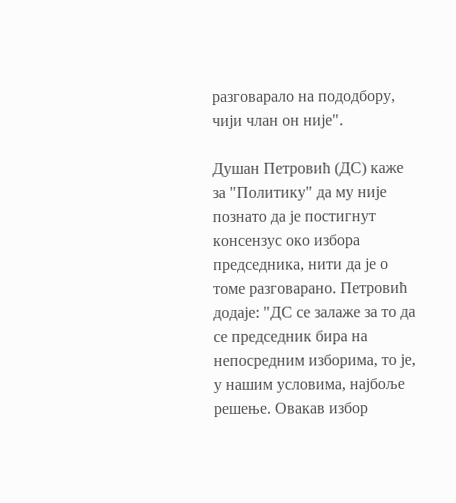разговарало на пододбору, чији члан он није".

Душан Петровић (ДС) каже за "Политику" да му није познато да је постигнут консензус око избора председника, нити да је о томе разговарано. Петровић додаје: "ДС се залаже за то да се председник бира на непосредним изборима, то је, у нашим условима, најбоље решење. Овакав избор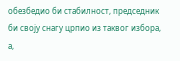обезбедио би стабилност, председник би своју снагу црпио из таквог избора, а,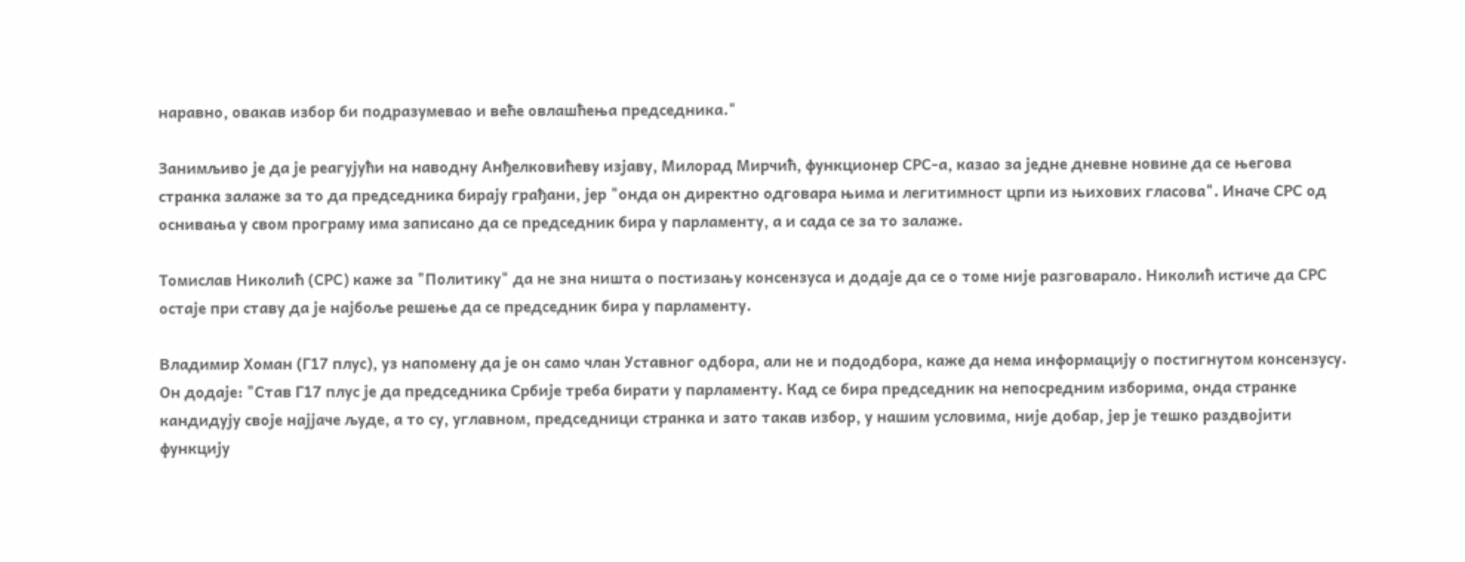наравно, овакав избор би подразумевао и веће овлашћења председника."

Занимљиво је да је реагујући на наводну Анђелковићеву изјаву, Милорад Мирчић, функционер СРС-а, казао за једне дневне новине да се његова странка залаже за то да председника бирају грађани, јер "онда он директно одговара њима и легитимност црпи из њихових гласова". Иначе СРС од оснивања у свом програму има записано да се председник бира у парламенту, а и сада се за то залаже.

Томислав Николић (СРС) каже за "Политику" да не зна ништа о постизању консензуса и додаје да се о томе није разговарало. Николић истиче да СРС остаје при ставу да је најбоље решење да се председник бира у парламенту.

Владимир Хоман (Г17 плус), уз напомену да је он само члан Уставног одбора, али не и пододбора, каже да нема информацију о постигнутом консензусу. Он додаје: "Став Г17 плус је да председника Србије треба бирати у парламенту. Кад се бира председник на непосредним изборима, онда странке кандидују своје најјаче људе, а то су, углавном, председници странка и зато такав избор, у нашим условима, није добар, јер је тешко раздвојити функцију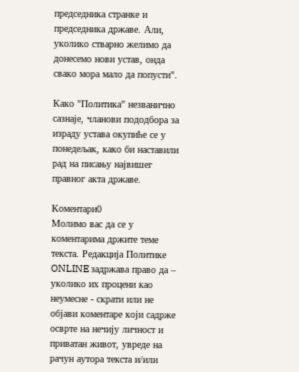председника странке и председника државе. Али, уколико стварно желимо да донесемо нови устав, онда свако мора мало да попусти".

Како "Политика" незванично сазнаје, чланови пододбора за израду устава окупиће се у понедељак, како би наставили рад на писању највишег правног акта државе.

Коментари0
Молимо вас да се у коментарима држите теме текста. Редакција Политике ONLINE задржава право да – уколико их процени као неумесне - скрати или не објави коментаре који садрже осврте на нечију личност и приватан живот, увреде на рачун аутора текста и/или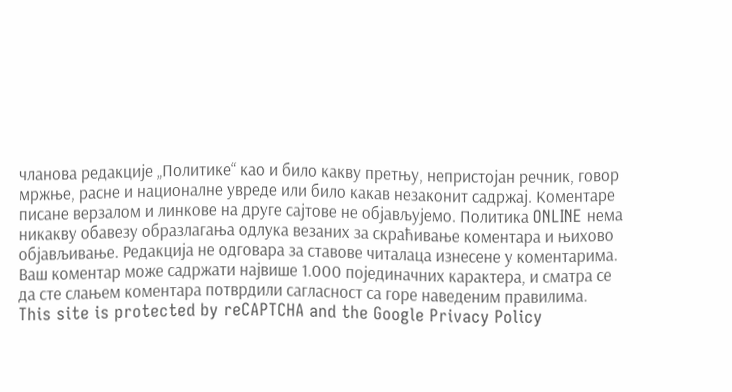чланова редакције „Политике“ као и било какву претњу, непристојан речник, говор мржње, расне и националне увреде или било какав незаконит садржај. Коментаре писане верзалом и линкове на друге сајтове не објављујемо. Политика ONLINE нема никакву обавезу образлагања одлука везаних за скраћивање коментара и њихово објављивање. Редакција не одговара за ставове читалаца изнесене у коментарима. Ваш коментар може садржати највише 1.000 појединачних карактера, и сматра се да сте слањем коментара потврдили сагласност са горе наведеним правилима.
This site is protected by reCAPTCHA and the Google Privacy Policy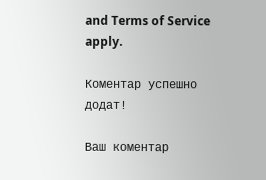and Terms of Service apply.

Комeнтар успeшно додат!

Ваш комeнтар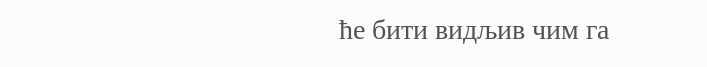ћe бити видљив чим га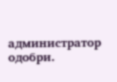администратор одобри.